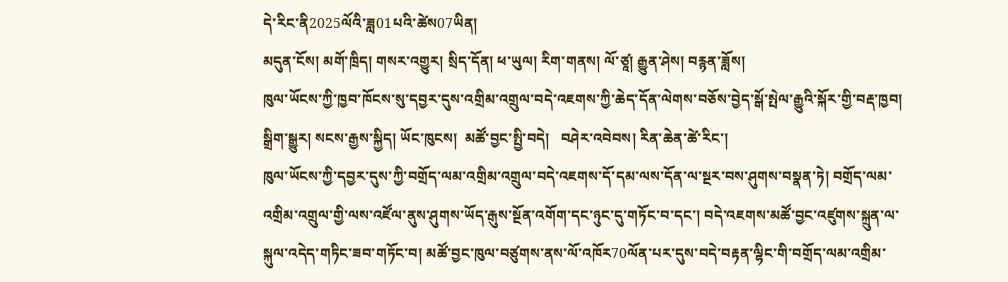དེ་རིང་ནི2025ལོའི་ཟླ01པའི་ཚེས07ཡིན།
མདུན་ངོས། མགོ་ཁྲིད། གསར་འགྱུར། སྲིད་དོན། ཕ་ཡུལ། རིག་གནས། ལོ་ཙཱ། རྒྱུན་ཤེས། བརྙན་ཟློས།
ཁུལ་ཡོངས་ཀྱི་ཁྱབ་ཁོངས་སུ་དབྱར་དུས་འགྲིམ་འགྲུལ་བདེ་འཇགས་ཀྱི་ཆེད་དོན་ལེགས་བཅོས་བྱེད་སྒོ་སྤེལ་རྒྱུའི་སྐོར་གྱི་བརྡ་ཁྱབ།
སྒྲིག་སྒྱུར། སངས་རྒྱས་སྐྱིད། ཡོང་ཁུངས།  མཚོ་བྱང་སྤྱི་བདེ།   བཤེར་འབེབས། རིན་ཆེན་ཚེ་རིང་།
ཁུལ་ཡོངས་ཀྱི་དབྱར་དུས་ཀྱི་བགྲོད་ལམ་འགྲིམ་འགྲུལ་བདེ་འཇགས་དོ་དམ་ལས་དོན་ལ་སྔར་བས་ཤུགས་བསྣན་ཏེ། བགྲོད་ལམ་འགྲིམ་འགྲུལ་གྱི་ལས་འཛོལ་ནུས་ཤུགས་ཡོད་རྒུས་སྔོན་འགོག་དང་ཉུང་དུ་གཏོང་བ་དང་། བདེ་འཇགས་མཚོ་བྱང་འཛུགས་སྐྲུན་ལ་སྐུལ་འདེད་གཏིང་ཟབ་གཏོང་བ། མཚོ་བྱང་ཁུལ་བཙུགས་ནས་ལོ་འཁོར70ལོན་པར་དུས་བདེ་བརྟན་ལྷིང་གི་བགྲོད་ལམ་འགྲིམ་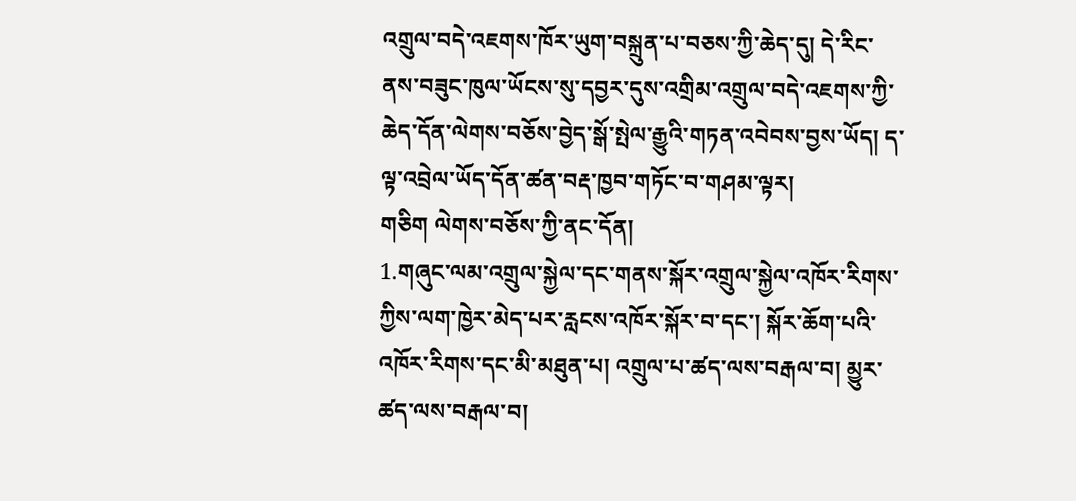འགྲུལ་བདེ་འཇགས་ཁོར་ཡུག་བསྐྲུན་པ་བཅས་ཀྱི་ཆེད་དུ། དེ་རིང་ནས་བཟུང་ཁུལ་ཡོངས་སུ་དབྱར་དུས་འགྲིམ་འགྲུལ་བདེ་འཇགས་ཀྱི་ཆེད་དོན་ལེགས་བཅོས་བྱེད་སྒོ་སྤེལ་རྒྱུའི་གཏན་འབེབས་བྱས་ཡོད། ད་ལྟ་འབྲེལ་ཡོད་དོན་ཚན་བརྡ་ཁྱབ་གཏོང་བ་གཤམ་ལྟར།
གཅིག ལེགས་བཅོས་ཀྱི་ནང་དོན།
1.གཞུང་ལམ་འགྲུལ་སྐྱེལ་དང་གནས་སྐོར་འགྲུལ་སྐྱེལ་འཁོར་རིགས་ཀྱིས་ལག་ཁྱེར་མེད་པར་རླངས་འཁོར་སྐོར་བ་དང་། སྐོར་ཆོག་པའི་འཁོར་རིགས་དང་མི་མཐུན་པ། འགྲུལ་པ་ཚད་ལས་བརྒལ་བ། མྱུར་ཚད་ལས་བརྒལ་བ།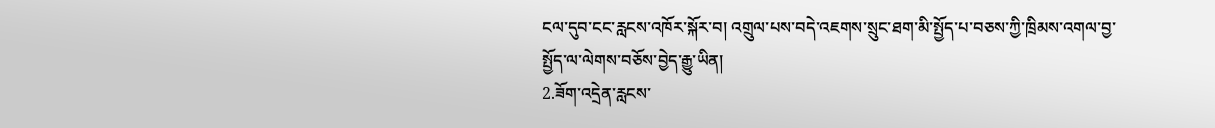ངལ་དུབ་ངང་རླངས་འཁོར་སྐོར་བ། འགྲུལ་པས་བདེ་འཇགས་སྲུང་ཐག་མི་སྤྱོད་པ་བཅས་ཀྱི་ཁྲིམས་འགལ་བྱ་སྤྱོད་ལ་ལེགས་བཅོས་བྱེད་རྒྱུ་ཡིན།
2.ཟོག་འདྲེན་རླངས་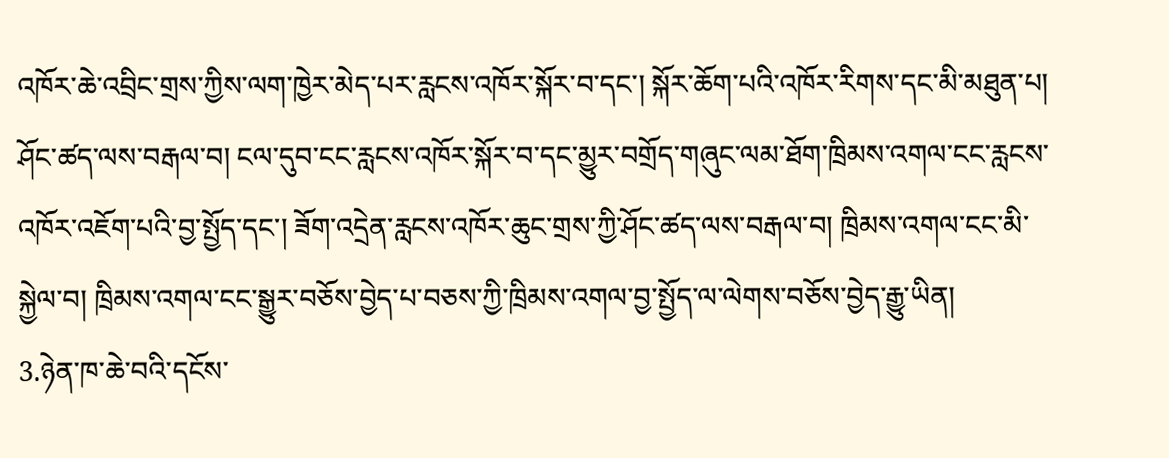འཁོར་ཆེ་འབྲིང་གྲས་ཀྱིས་ལག་ཁྱེར་མེད་པར་རླངས་འཁོར་སྐོར་བ་དང་། སྐོར་ཆོག་པའི་འཁོར་རིགས་དང་མི་མཐུན་པ། ཤོང་ཚད་ལས་བརྒལ་བ། ངལ་དུབ་ངང་རླངས་འཁོར་སྐོར་བ་དང་མྱུར་བགྲོད་གཞུང་ལམ་ཐོག་ཁྲིམས་འགལ་ངང་རླངས་འཁོར་འཇོག་པའི་བྱ་སྤྱོད་དང་། ཟོག་འདྲེན་རླངས་འཁོར་ཆུང་གྲས་ཀྱི་ཤོང་ཚད་ལས་བརྒལ་བ། ཁྲིམས་འགལ་ངང་མི་སྐྱེལ་བ། ཁྲིམས་འགལ་ངང་སྒྱུར་བཅོས་བྱེད་པ་བཅས་ཀྱི་ཁྲིམས་འགལ་བྱ་སྤྱོད་ལ་ལེགས་བཅོས་བྱེད་རྒྱུ་ཡིན།
3.ཉེན་ཁ་ཆེ་བའི་དངོས་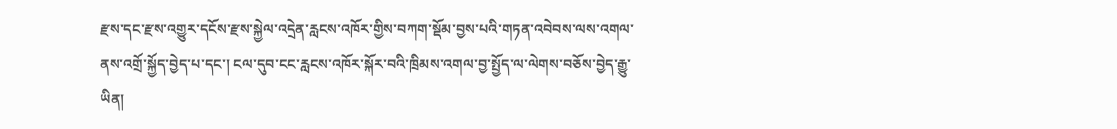རྫས་དང་རྫས་འགྱུར་དངོས་རྫས་སྐྱེལ་འདྲེན་རླངས་འཁོར་གྱིས་བཀག་སྡོམ་བྱས་པའི་གཏན་འབེབས་ལས་འགལ་ནས་འགྲོ་སྐྱོད་བྱེད་པ་དང་། ངལ་དུབ་ངང་རླངས་འཁོར་སྐོར་བའི་ཁྲིམས་འགལ་བྱ་སྤྱོད་ལ་ལེགས་བཅོས་བྱེད་རྒྱུ་ཡིན།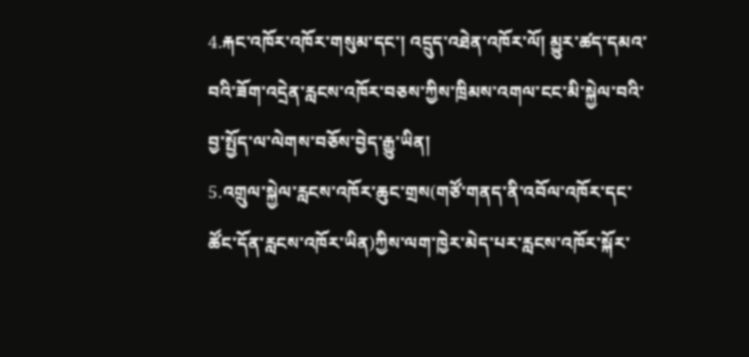4.རྐང་འཁོར་འཁོར་གསུམ་དང་། འདྲུད་འཐེན་འཁོར་ལོ། མྱུར་ཚད་དམའ་བའི་ཟོག་འདྲེན་རླངས་འཁོར་བཅས་ཀྱིས་ཁྲིམས་འགལ་ངང་མི་སྐྱེལ་བའི་བྱ་སྤྱོད་ལ་ལེགས་བཅོས་བྱེད་རྒྱུ་ཡིན།
5.འགྲུལ་སྐྱེལ་རླངས་འཁོར་ཆུང་གྲས(གཙོ་གནད་ནི་འབོལ་འཁོར་དང་ཚོང་དོན་རླངས་འཁོར་ཡིན)ཀྱིས་ལག་ཁྱེར་མེད་པར་རླངས་འཁོར་སྐོར་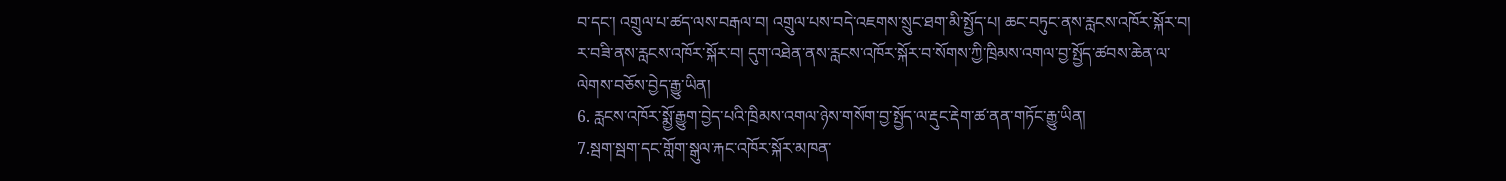བ་དང་། འགྲུལ་པ་ཚད་ལས་བརྒལ་བ། འགྲུལ་པས་བདེ་འཇགས་སྲུང་ཐག་མི་སྤྱོད་པ། ཆང་བཏུང་ནས་རླངས་འཁོར་སྐོར་བ། ར་བཟི་ནས་རླངས་འཁོར་སྐོར་བ། དུག་འཐེན་ནས་རླངས་འཁོར་སྐོར་བ་སོགས་ཀྱི་ཁྲིམས་འགལ་བྱ་སྤྱོད་ཚབས་ཆེན་ལ་ལེགས་བཅོས་བྱེད་རྒྱུ་ཡིན།
6. རླངས་འཁོར་སྨྱོ་རྒྱུག་བྱེད་པའི་ཁྲིམས་འགལ་ཉེས་གསོག་བྱ་སྤྱོད་ལ་རྡུང་རྡེག་ཚ་ནན་གཏོང་རྒྱུ་ཡིན།
7.སྦག་སྦག་དང་གློག་སྒུལ་རྐང་འཁོར་སྐོར་མཁན་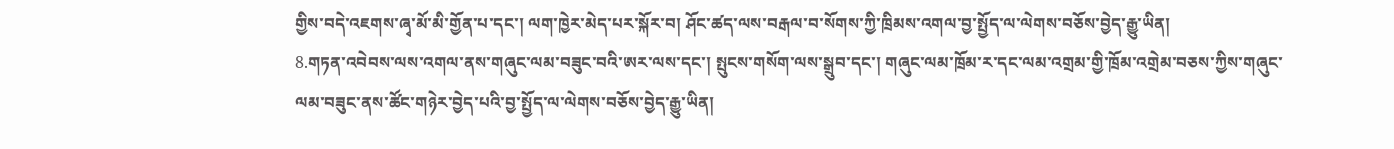གྱིས་བདེ་འཇགས་ཞྭ་མོ་མི་གྱོན་པ་དང་། ལག་ཁྱེར་མེད་པར་སྐོར་བ། ཤོང་ཚད་ལས་བརྒལ་བ་སོགས་ཀྱི་ཁྲིམས་འགལ་བྱ་སྤྱོད་ལ་ལེགས་བཅོས་བྱེད་རྒྱུ་ཡིན།
8.གཏན་འབེབས་ལས་འགལ་ནས་གཞུང་ལམ་བཟུང་བའི་ཨར་ལས་དང་། སྤུངས་གསོག་ལས་སྒྲུབ་དང་། གཞུང་ལམ་ཁྲོམ་ར་དང་ལམ་འགྲམ་གྱི་ཁྲོམ་འགྲེམ་བཅས་ཀྱིས་གཞུང་ལམ་བཟུང་ནས་ཚོང་གཉེར་བྱེད་པའི་བྱ་སྤྱོད་ལ་ལེགས་བཅོས་བྱེད་རྒྱུ་ཡིན།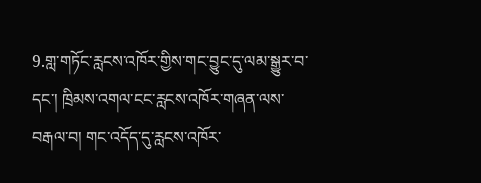9.གླ་གཏོང་རླངས་འཁོར་གྱིས་གང་བྱུང་དུ་ལམ་སྒྱུར་བ་དང་། ཁྲིམས་འགལ་ངང་རླངས་འཁོར་གཞན་ལས་བརྒལ་བ། གང་འདོད་དུ་རླངས་འཁོར་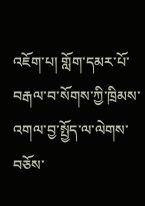འཇོག་པ། གློག་དམར་པོ་བརྒལ་བ་སོགས་ཀྱི་ཁྲིམས་འགལ་བྱ་སྤྱོད་ལ་ལེགས་བཅོས་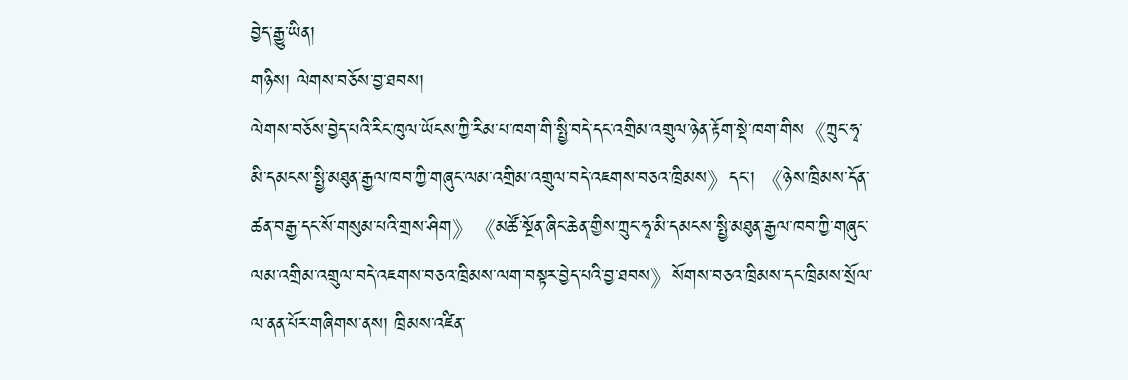བྱེད་རྒྱུ་ཡིན།
གཉིས། ལེགས་བཅོས་བྱ་ཐབས།
ལེགས་བཅོས་བྱེད་པའི་རིང་ཁུལ་ཡོངས་ཀྱི་རིམ་པ་ཁག་གི་སྤྱི་བདེ་དང་འགྲིམ་འགྲུལ་ཉེན་རྟོག་སྡེ་ཁག་གིས《ཀྲུང་ཧྭ་མི་དམངས་སྤྱི་མཐུན་རྒྱལ་ཁབ་ཀྱི་གཞུང་ལམ་འགྲིམ་འགྲུལ་བདེ་འཇགས་བཅའ་ཁྲིམས》དང་། 《ཉེས་ཁྲིམས་དོན་ཚན་བརྒྱ་དང་སོ་གསུམ་པའི་གྲས་ཤིག》《མཚོ་སྔོན་ཞིང་ཆེན་གྱིས་ཀྲུང་ཧྭ་མི་དམངས་སྤྱི་མཐུན་རྒྱལ་ཁབ་ཀྱི་གཞུང་ལམ་འགྲིམ་འགྲུལ་བདེ་འཇགས་བཅའ་ཁྲིམས་ལག་བསྟར་བྱེད་པའི་བྱ་ཐབས》སོགས་བཅའ་ཁྲིམས་དང་ཁྲིམས་སྲོལ་ལ་ནན་པོར་གཞིགས་ནས། ཁྲིམས་འཛིན་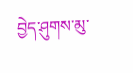བྱེད་ཤུགས་མུ་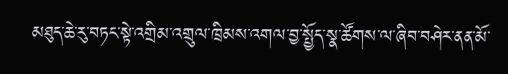མཐུད་ཆེ་རུ་བཏང་སྟེ་འགྲིམ་འགྲུལ་ཁྲིམས་འགལ་བྱ་སྤྱོད་སྣ་ཚོགས་ལ་ཞིབ་བཤེར་ནན་མོ་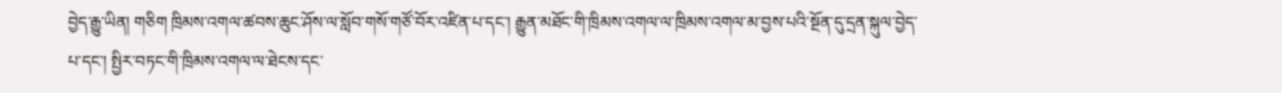བྱེད་རྒྱུ་ཡིན། གཅིག ཁྲིམས་འགལ་ཚབས་ཆུང་ཤོས་ལ་སློབ་གསོ་གཙོ་བོར་འཛིན་པ་དང་། རྒྱུན་མཐོང་གི་ཁྲིམས་འགལ་ལ་ཁྲིམས་འགལ་མ་བྱས་པའི་སྔོན་དུ་དྲན་སྐུལ་བྱེད་པ་དང་། སྤྱིར་བཏང་གི་ཁྲིམས་འགལ་ལ་ཐེངས་དང་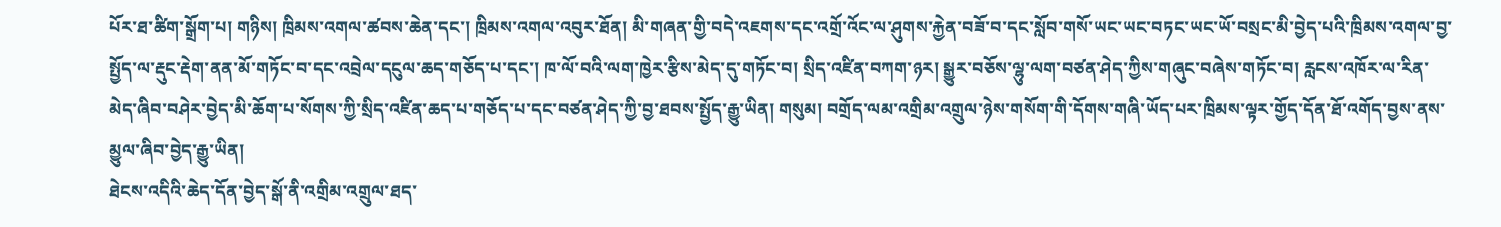པོར་ཐ་ཚིག་སྒྲོག་པ། གཉིས། ཁྲིམས་འགལ་ཚབས་ཆེན་དང་། ཁྲིམས་འགལ་འབུར་ཐོན། མི་གཞན་གྱི་བདེ་འཇགས་དང་འགྲོ་འོང་ལ་ཤུགས་རྐྱེན་བཟོ་བ་དང་སློབ་གསོ་ཡང་ཡང་བཏང་ཡང་ཡོ་བསྲང་མི་བྱེད་པའི་ཁྲིམས་འགལ་བྱ་སྤྱོད་ལ་རྡུང་རྡེག་ནན་མོ་གཏོང་བ་དང་འབྲེལ་དངུལ་ཆད་གཅོད་པ་དང་། ཁ་ལོ་བའི་ལག་ཁྱེར་རྩིས་མེད་དུ་གཏོང་བ། སྲིད་འཛིན་བཀག་ཉར། སྒྱུར་བཅོས་ལྷུ་ལག་བཙན་ཤེད་ཀྱིས་གཞུང་བཞེས་གཏོང་བ། རླངས་འཁོར་ལ་རིན་མེད་ཞིབ་བཤེར་བྱེད་མི་ཆོག་པ་སོགས་ཀྱི་སྲིད་འཛིན་ཆད་པ་གཅོད་པ་དང་བཙན་ཤེད་ཀྱི་བྱ་ཐབས་སྤྱོད་རྒྱུ་ཡིན། གསུམ། བགྲོད་ལམ་འགྲིམ་འགྲུལ་ཉེས་གསོག་གི་དོགས་གཞི་ཡོད་པར་ཁྲིམས་ལྟར་གྱོད་དོན་ཐོ་འགོད་བྱས་ནས་མྱུལ་ཞིབ་བྱེད་རྒྱུ་ཡིན།
ཐེངས་འདིའི་ཆེད་དོན་བྱེད་སྒོ་ནི་འགྲིམ་འགྲུལ་ཐད་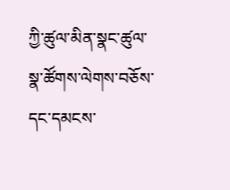ཀྱི་ཚུལ་མིན་སྣང་ཚུལ་སྣ་ཚོགས་ལེགས་བཅོས་དང་དམངས་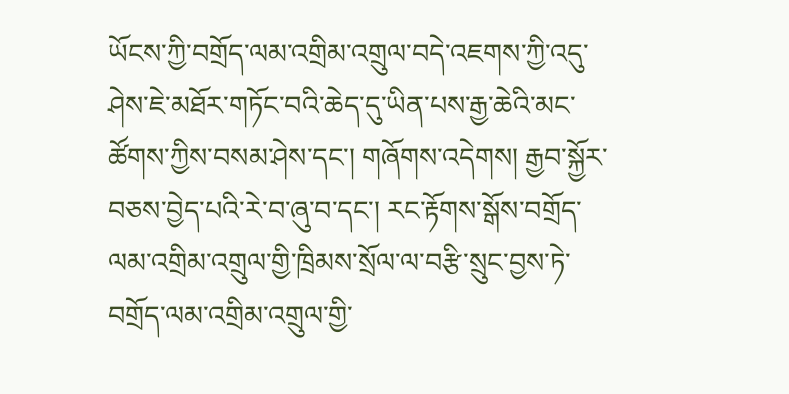ཡོངས་ཀྱི་བགྲོད་ལམ་འགྲིམ་འགྲུལ་བདེ་འཇགས་ཀྱི་འདུ་ཤེས་ཇེ་མཐོར་གཏོང་བའི་ཆེད་དུ་ཡིན་པས་རྒྱ་ཆེའི་མང་ཚོགས་ཀྱིས་བསམ་ཤེས་དང་། གཞོགས་འདེགས། རྒྱབ་སྐྱོར་བཅས་བྱེད་པའི་རེ་བ་ཞུ་བ་དང་། རང་རྟོགས་སྒོས་བགྲོད་ལམ་འགྲིམ་འགྲུལ་གྱི་ཁྲིམས་སྲོལ་ལ་བརྩི་སྲུང་བྱས་ཏེ་བགྲོད་ལམ་འགྲིམ་འགྲུལ་གྱི་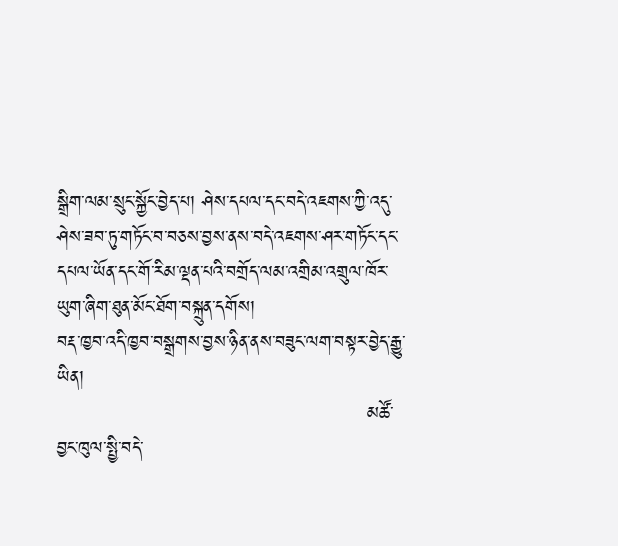སྒྲིག་ལམ་སྲུང་སྐྱོང་བྱེད་པ། ཤེས་དཔལ་དང་བདེ་འཇགས་ཀྱི་འདུ་ཤེས་ཟབ་ཏུ་གཏོང་བ་བཅས་བྱས་ནས་བདེ་འཇགས་ཤར་གཏོང་དང་དཔལ་ཡོན་དང་གོ་རིམ་ལྡན་པའི་བགྲོད་ལམ་འགྲིམ་འགྲུལ་ཁོར་ཡུག་ཞིག་ཐུན་མོང་ཐོག་བསྐྲུན་དགོས།
བརྡ་ཁྱབ་འདི་ཁྱབ་བསྒྲགས་བྱས་ཉིན་ནས་བཟུང་ལག་བསྟར་བྱེད་རྒྱུ་ཡིན།
                                                མཚོ་བྱང་ཁུལ་སྤྱི་བདེ་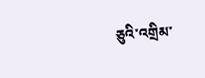ཅུའི་འགྲིམ་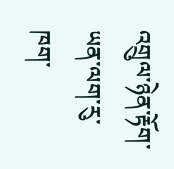འགྲུལ་ཉེན་རྟོག་ཡན་ལག་རུ་ཁག་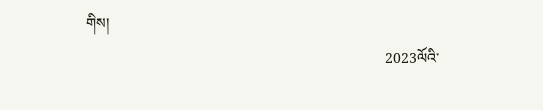གིས།
                                                                                  2023ལོའི་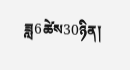ཟླ6ཚེས30ཉིན།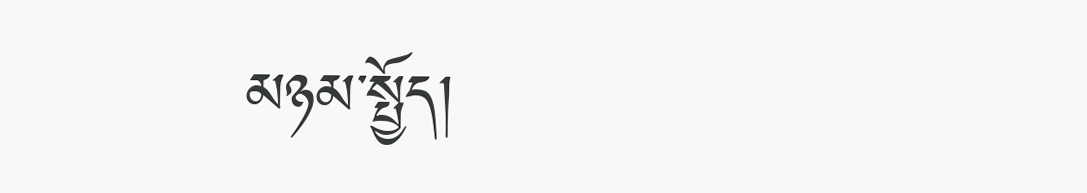མཉམ་སྤྱོད།